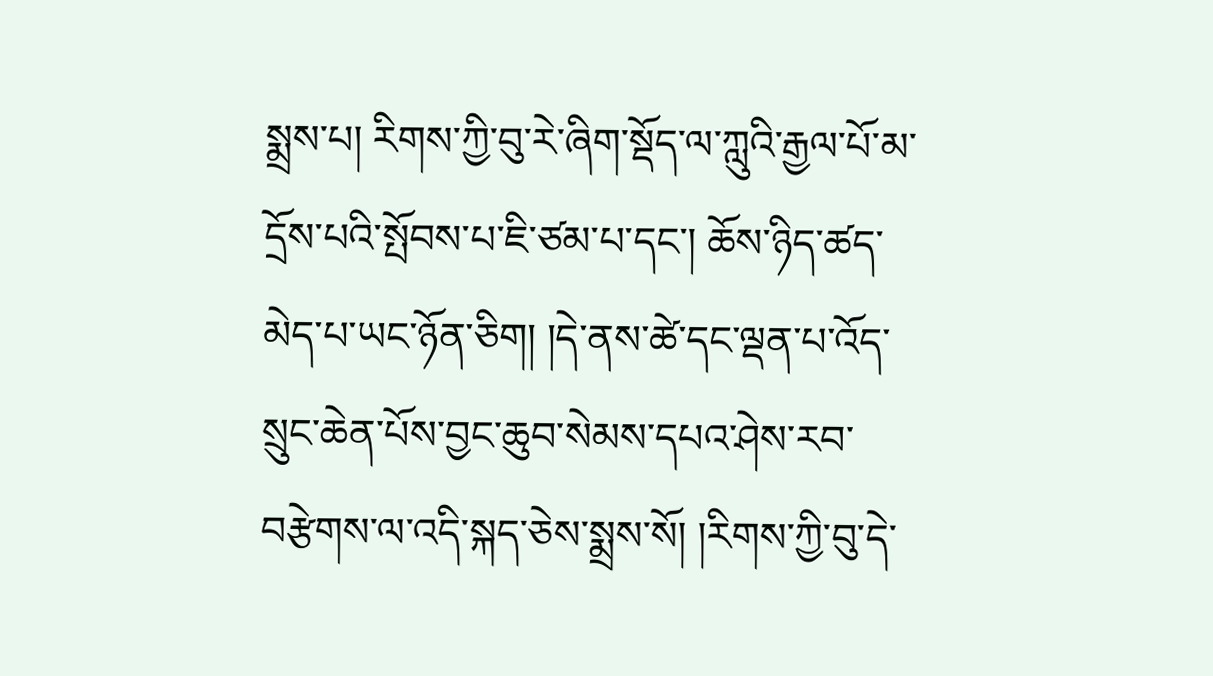སྨྲས་པ། རིགས་ཀྱི་བུ་རེ་ཞིག་སྡོད་ལ་ཀླུའི་རྒྱལ་པོ་མ་དྲོས་པའི་སྤོབས་པ་ཇི་ཙམ་པ་དང་། ཆོས་ཉིད་ཚད་མེད་པ་ཡང་ཉོན་ཅིག། །དེ་ནས་ཚེ་དང་ལྡན་པ་འོད་སྲུང་ཆེན་པོས་བྱང་ཆུབ་སེམས་དཔའ་ཤེས་རབ་བརྩེགས་ལ་འདི་སྐད་ཅེས་སྨྲས་སོ། །རིགས་ཀྱི་བུ་དེ་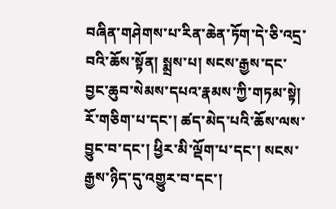བཞིན་གཤེགས་པ་རིན་ཆེན་ཏོག་དེ་ཅི་འདྲ་བའི་ཆོས་སྟོན། སྨྲས་པ། སངས་རྒྱས་དང་བྱང་ཆུབ་སེམས་དཔའ་རྣམས་ཀྱི་གཏམ་སྟེ། རོ་གཅིག་པ་དང་། ཚད་མེད་པའི་ཆོས་ལས་བྱུང་བ་དང་། ཕྱིར་མི་ལྡོག་པ་དང་། སངས་རྒྱས་ཉིད་དུ་འགྱུར་བ་དང་།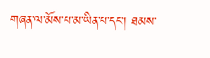གཞན་ལ་མོས་པ་མ་ཡིན་པ་དང་། ཐམས་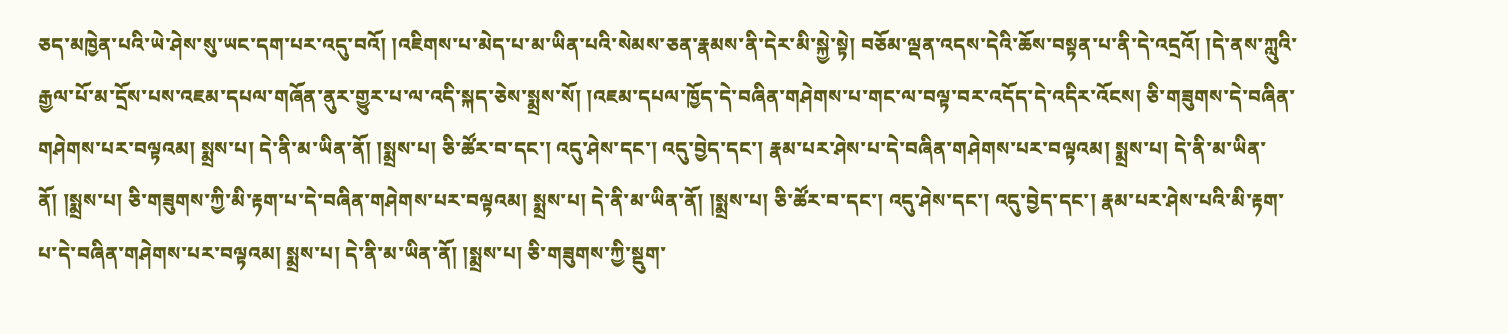ཅད་མཁྱེན་པའི་ཡེ་ཤེས་སུ་ཡང་དག་པར་འདུ་བའོ། །འཇིགས་པ་མེད་པ་མ་ཡིན་པའི་སེམས་ཅན་རྣམས་ནི་དེར་མི་སྐྱེ་སྟེ། བཅོམ་ལྡན་འདས་དེའི་ཆོས་བསྟན་པ་ནི་དེ་འདྲའོ། །དེ་ནས་ཀླུའི་རྒྱལ་པོ་མ་དྲོས་པས་འཇམ་དཔལ་གཞོན་ནུར་གྱུར་པ་ལ་འདི་སྐད་ཅེས་སྨྲས་སོ། །འཇམ་དཔལ་ཁྱོད་དེ་བཞིན་གཤེགས་པ་གང་ལ་བལྟ་བར་འདོད་དེ་འདིར་འོངས། ཅི་གཟུགས་དེ་བཞིན་གཤེགས་པར་བལྟའམ། སྨྲས་པ། དེ་ནི་མ་ཡིན་ནོ། །སྨྲས་པ། ཅི་ཚོར་བ་དང་། འདུ་ཤེས་དང་། འདུ་བྱེད་དང་། རྣམ་པར་ཤེས་པ་དེ་བཞིན་གཤེགས་པར་བལྟའམ། སྨྲས་པ། དེ་ནི་མ་ཡིན་ནོ། །སྨྲས་པ། ཅི་གཟུགས་ཀྱི་མི་རྟག་པ་དེ་བཞིན་གཤེགས་པར་བལྟའམ། སྨྲས་པ། དེ་ནི་མ་ཡིན་ནོ། །སྨྲས་པ། ཅི་ཚོར་བ་དང་། འདུ་ཤེས་དང་། འདུ་བྱེད་དང་། རྣམ་པར་ཤེས་པའི་མི་རྟག་པ་དེ་བཞིན་གཤེགས་པར་བལྟའམ། སྨྲས་པ། དེ་ནི་མ་ཡིན་ནོ། །སྨྲས་པ། ཅི་གཟུགས་ཀྱི་སྡུག་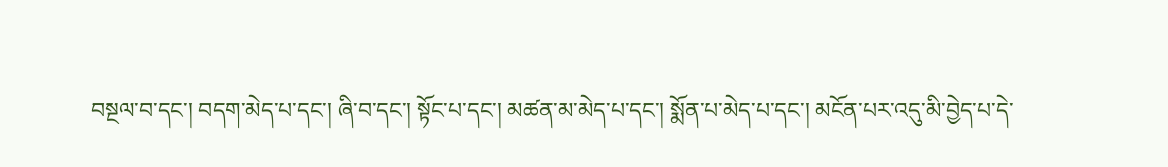བསྔལ་བ་དང་། བདག་མེད་པ་དང་། ཞི་བ་དང་། སྟོང་པ་དང་། མཚན་མ་མེད་པ་དང་། སྨོན་པ་མེད་པ་དང་། མངོན་པར་འདུ་མི་བྱེད་པ་དེ་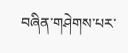བཞིན་གཤེགས་པར་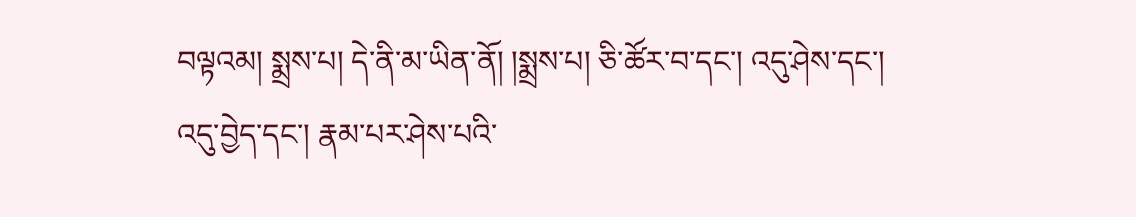བལྟའམ། སྨྲས་པ། དེ་ནི་མ་ཡིན་ནོ། །སྨྲས་པ། ཅི་ཚོར་བ་དང་། འདུ་ཤེས་དང་། འདུ་བྱེད་དང་། རྣམ་པར་ཤེས་པའི་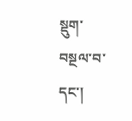སྡུག་བསྔལ་བ་དང་།